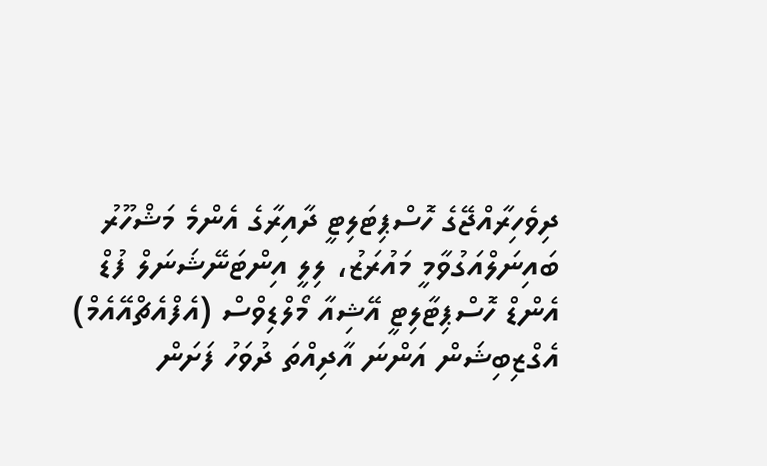ދިވެހިރާއްޖޭގެ ހޮސްޕިޓަލިޓީ ދާއިރާގެ އެންމެ މަޝްހޫރު ބައިނަލްއަގުވާމީ މައުރަޒު، ލިލީ އިންޓަނޭޝަނަލް ފުޑް އެންޑް ހޮސްޕިޓާލިޓީ އޭޝިއާ މޯލްޑިވްސް (އެފްއެޗްއޭއެމް) އެގްޒިބިޝަން އަންނަ އާދިއްތަ ދުވަހު ފަށަން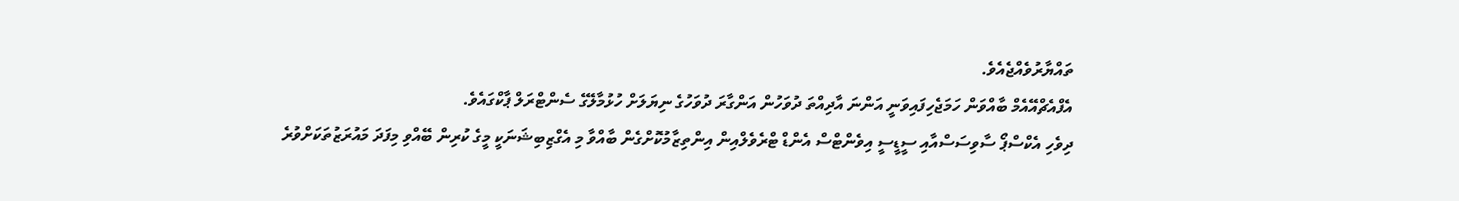ތައްޔާރުވެއްޖެއެވެ.
އެފްއެޗްއޭއެމް ބާއްވަން ހަމަޖެހިފައިވަނީ އަންނަ އާދިއްތަ ދުވަހުން އަންގާރަ ދުވަހުގެ ނިޔަލަށް ހުޅުމާލޭގެ ސެންޓްރަލް ޕާކްގައެވެ.
ދިވެހި އެކްސްޕޯ ސާވިސަސްއާއި ސީޑީސީ އިވެންޓްސް އެންޑް ޓްރެވެލްއިން އިންތިޒާމުކޮށްގެން ބާއްވާ މި އެގްޒިބިޝަނަކީ މީގެ ކުރިން ބޭއްވި މިފަދަ މައުރަޒުތަކަށްވުރެ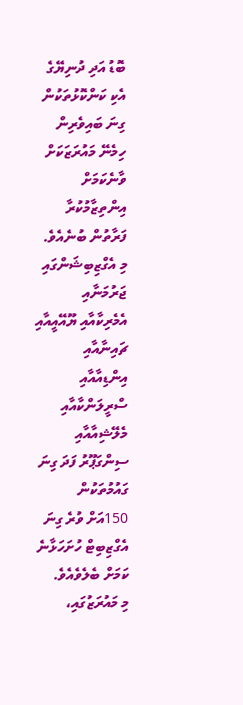ބޮޑު އަދި ދުނިޔޭގެ އެކި ކަންކޮޅުތަކުން ގިނަ ބައިވެރިން ހިމެނޭ މައުރަޒަކަށް ވާނެކަމަށް އިންތިޒާމުކުރާ ފަރާތުން ބުނެއެވެ.
މި އެގްޒިބިޝަންގައި ޖަރުމަނާއި އެމެރިކާއާއި ޔޫއޭއީއާއި ޗައިނާއާއި އިންޑިއާއާއި ސްރީލަންކާއާއި މެލޭޝިއާއާއި ސިންގަޕޫރު ފަދަ ގިނަ ގައުމުތަކުން 150އަށް ވުރެ ގިނަ އެގްޒިބިޓް ހުށަހަޅާނެ ކަމަށް ބެލެވެއެވެ.
މި މައުރަޒުގައި،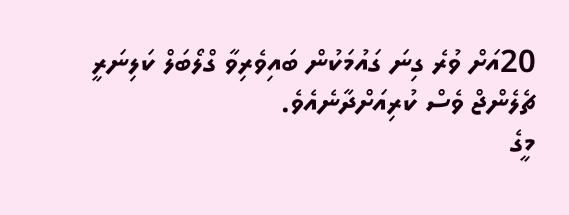20އަށް ވުރެ ގިނަ ގައުމަކުން ބައިވެރިވާ ގްލޯބަލް ކަލިނަރީ ޗެލެންޖް ވެސް ކުރިއަށްދާނެއެވެ.
މީގެ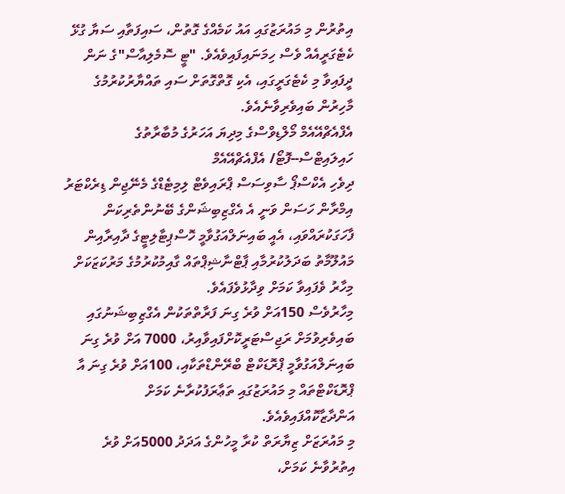އިތުރުން މި މައުރަޒުގައި އައު ކަމެއްގެ ގޮތުން، ސައިފަތާއި ސަޔާ ގުޅޭ ކެޓެގަރީއެއް ވެސް ހިމަނައިފައިވެއެވެ. "ޓީ ސޮމެލިއާސް"ގެ ނަން ދީފައިވާ މި ކެޓެގަރީގައި، އެކި ގޮތްގޮތަށް ސައި ތައްޔާރުކުރުމުގެ މާހިރުން ބައިވެރިވާނެއެވެ.
އެފްއެޗްއޭއެމް މޯލްޑިވްސްގެ މިދިޔަ އަހަރުގެ މުބާރާތުގެ ހައިލައިޓްސް--ފޮޓޯ/ އެފްއެޗްއޭއެމް
ދިވެހި އެކްސްޕޯ ސާވިސަސް ޕްރައިވެޓް ލިމިޓެޑްގެ މެނޭޖިން ޑިރެކްޓަރު އިމްރާން ހަސަން ވަނީ އެ އެގްޒިބިޝަންގެ ބޭނުންތެރިކަން ފާހަގަކުރައްވައި، އެއީ ބައިނަލްއަގުވާމީ ހޮސްޕިޓާލިޓީގެ ދާއިރާއިން މައުލޫމާތު ބަދަލުކުރުމާއި ޕާޓްނާޝިޕްތައް ގާއިމުކުރުމުގެ މަރުކަޒަކަށް މިހާރު ވެފައިވާ ކަމަށް ވިދާޅުވެފައެވެ.
މިހާރުވެސް 150އަށް ވުރެ ގިނަ ފަރާތްތަކުން އެގްޒިބިޝަނުގައި ބައިވެރިވުމަށް ރަޖިސްޓަރީކޮށްފައިވާއިރު، 7000 އަށް ވުރެ ގިނަ ބައިނަލްއަގުވާމީ ޕްރޮޑަކްޓް ބްރޭންޑްތަކާއި، 100އަށް ވުރެ ގިނަ އާ ޕްރޮޑަކްޓްތައް މި މައުރަޒުގައި ތަޢާރަފުކުރާނެ ކަމަށް އަންދާޒާކޮއްފައިވެއެވެ.
މި މައުރަޒަށް ޒިޔާރަތް ކުރާ މީހުންގެ އަދަދު 5000އަށް ވުރެ އިތުރުވާނެ ކަމަށް،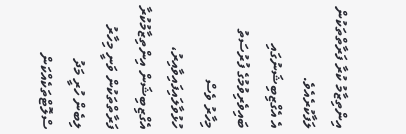އިންތިޒާމު ކުރާ ފަރާތްތަކުން ލަފާކުރެއެވެ.
އެ އެގްޒިބިޝަނުގައި ބައިވެރިވުމުގެ ފުރުސަތު މިހާރު ވެސް ހުޅުވާލައިފައިވާއިރު، އެގްޒިބިޝަން އިންތިޒާމުކުރާ ފަރާތްތަކުން ވަނީ މިހާރު ލިބެން ހުރީ މަދު ސްލޮޓްތަކެއްކަން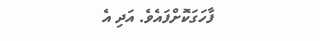ފާހަގަކޮށްފައެވެ. އަދި އެ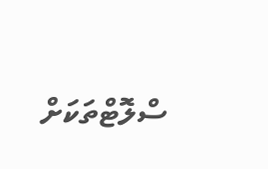ސްލޮޓްތަކަށް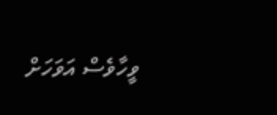ވީހާވެސް އަވަހަށް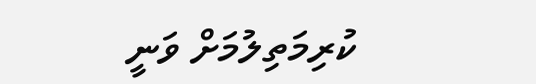ކުރިމަތިލުމަށް ވަނީ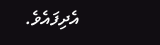އެދިފައެވެ.